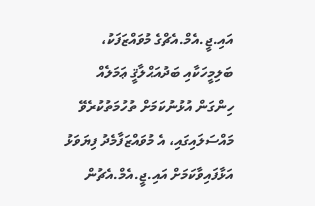އައި.ޖީ.އެމް.އެޗްގެ މުވައްޒަފަކު، ބަލިމީހަކާއި ބަދުއަޙްލާޤީ ޢަމަލެއް ހިންގަން އުޅުނުކަމަށް ތުހުމަތުކުރެވޭ މައްސަލައިގައި، އެ މުވައްޒަފާމެދު ފިޔަވަޅު އަޅާފައިވާކަމަށް އައި.ޖީ.އެމް.އެޗުން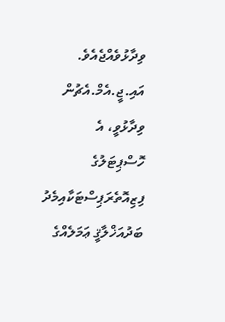ވިދާޅުވެއްޖެއެވެ.
އައި.ޖީ.އެމް.އެޗުން ވިދާޅުވީ، އެ ހޮސްޕިޓަލުގެ ފިޒިއޮތެރަޕިސްޓަކާއިމެދު ބަދުއަޚްލާޤީ ޢަމަލެއްގެ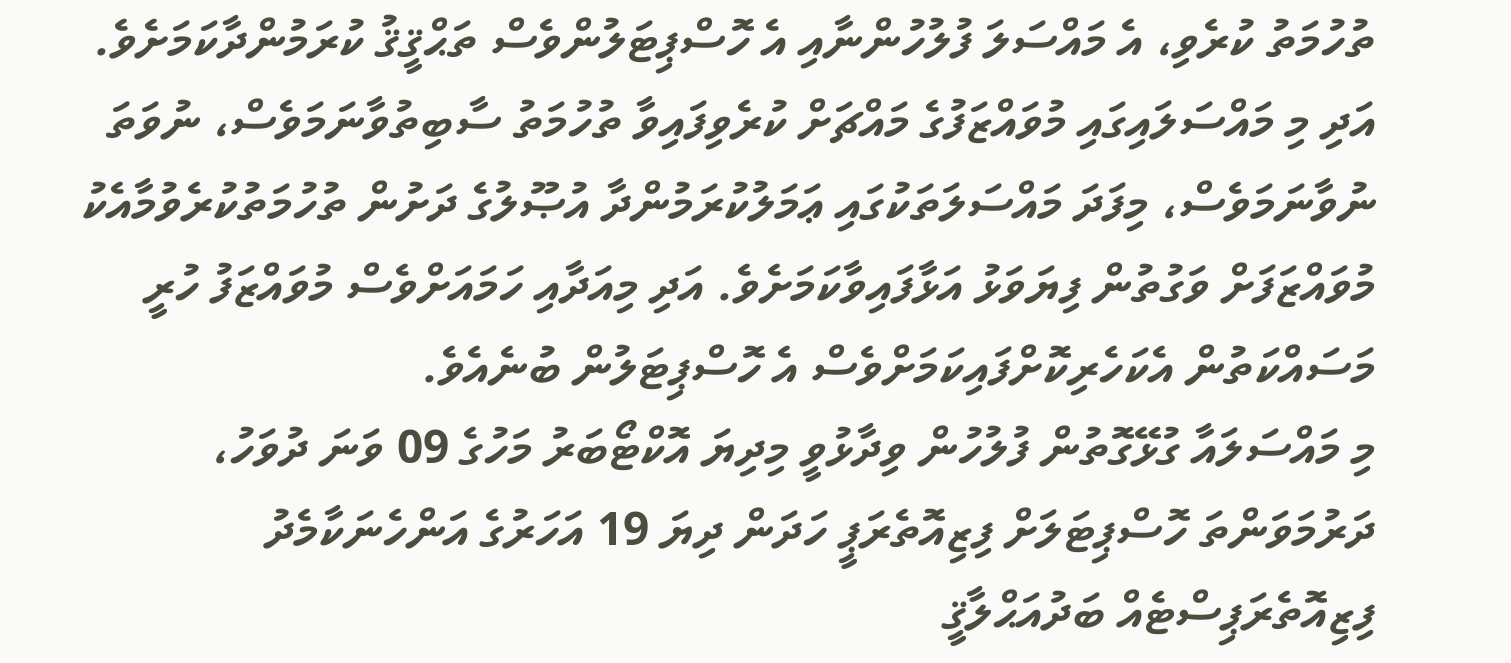ތުހުމަތު ކުރެވި، އެ މައްސަލަ ފުލުހުންނާއި އެ ހޮސްޕިޓަލުންވެސް ތަޙްޤީޤު ކުރަމުންދާކަމަށެވެ. އަދި މި މައްސަލައިގައި މުވައްޒަފުގެ މައްޗަށް ކުރެވިފައިވާ ތުހުމަތު ސާބިތުވާނަމަވެސް، ނުވަތަ ނުވާނަމަވެސް، މިފަދަ މައްސަލަތަކުގައި ޢަމަލުކުރަމުންދާ އުޞޫލުގެ ދަށުން ތުހުމަތުކުރެވުމާއެކު މުވައްޒަފަށް ވަގުތުން ފިޔަވަޅު އަޅާފައިވާކަމަށެވެ. އަދި މިއަދާއި ހަމައަށްވެސް މުވައްޒަފު ހުރީ މަސައްކަތުން އެކަހެރިކޮށްފައިކަމަށްވެސް އެ ހޮސްޕިޓަލުން ބުނެއެވެ.
މި މައްސަލައާ ގުޅޭގޮތުން ފުލުހުން ވިދާޅުވީ މިދިޔަ އޮކްޓޯބަރު މަހުގެ 09 ވަނަ ދުވަހު، ދަރުމަވަންތަ ހޮސްޕިޓަލަށް ފިޒިއޮތެރަޕީ ހަދަން ދިޔަ 19 އަހަރުގެ އަންހެނަކާމެދު ފިޒިއޮތެރަޕިސްޓެއް ބަދުއަޙްލާޤީ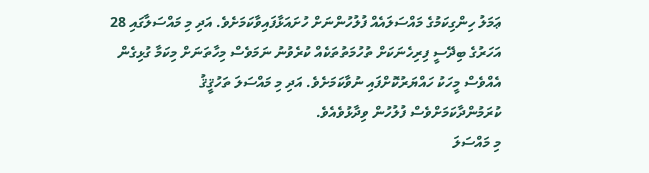ޢަމަލު ހިންގިކަމުގެ މައްސަލައެއް ފުލުހުންނަށް ހުށައަޅާފައިވާކަމަށެވެ. އަދި މި މައްސަލާގައި 28 އަހަރުގެ ބިދޭސީ ފިރިހެނަކަށް ތުހުމަތުތަކެއް ކުރެވުނު ނަމަވެސް މިހާތަނަށް މިކަމާ ގުޅިގެން އެއްވެސް މީހަކު ހައްޔަރުކޮށްފައި ނުވާކަމަށެވެ. އަދި މި މައްސަލަ ތަހުޤީޤު ކުރަމުންދާކަމަށްވެސް ފުލުހުން ވިދާޅުވެއެވެ.
މި މައްސަލަ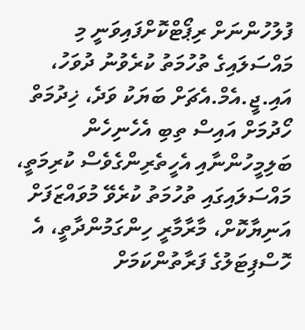ފުލުހުންނަށް ރިޕޯޓްކޮށްފައިވަނީ މި މައްސަލައިގެ ތުހުމަތު ކުރެވުނު ދުވަހު، އައި.ޖީ.އެމް.އެޗަށް ބަޔަކު ވަދެ، ޚިދުމަތް ހޯދުމަށް އައިސް ތިބި އެހެނިހެން ބަލިމީހުންނާއި އެހީތެރިންގެވެސް ކުރިމަތީ، މައްސަލައިގައި ތުހުމަތު ކުރެވޭ މުވައްޒަފަށް އަނިޔާކޮށް، މާރާމާރީ ހިންގަމުންދާތީ، އެ ހޮސްޕިޓަލުގެ ފަރާތުންކަމަށް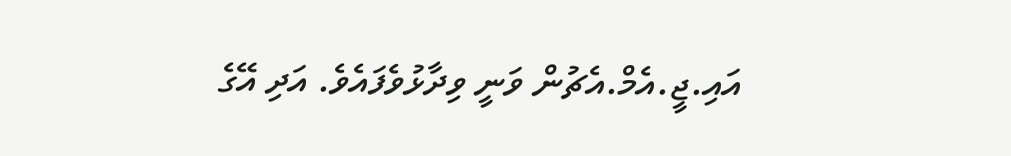އައި.ޖީ.އެމް.އެޗުން ވަނީ ވިދާޅުވެފައެވެ. އަދި އޭގެ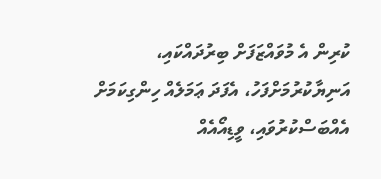ކުރިން އެ މުވައްޒަފަށް ބިރުދައްކައި، އަނިޔާކުރުމަށްފަހު، އެފަދަ ޢަމަލެއް ހިންގިކަމަށް އެއްބަސްކުރުވައި، ވީޑިއޯއެއް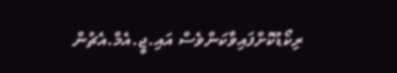ރިކޯޑުކޮށްފައިވާކަންވެސް އައި.ޖީ.އެމް.އެޗުން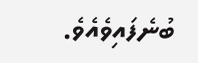ބުނެފައިވެއެވެ.